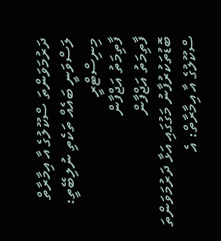ދަރުމަވަންތަ ސްކޫލުގެ އާ އިމާރާތް ލަސްވަނީ ބައެއް ތަކެތި ނުލިބޭތީ: މިނިސްޓްރީ
ފާތިމަތު އަޖްފާން
ފާތިމަތު އަޖްފާން
ބޮޑުތަކުރުފާނު މަގުގައި އަޅާ ދަރުމަވަންތަ ސްކޫލުގެ އާ އިމާރާތް: އެ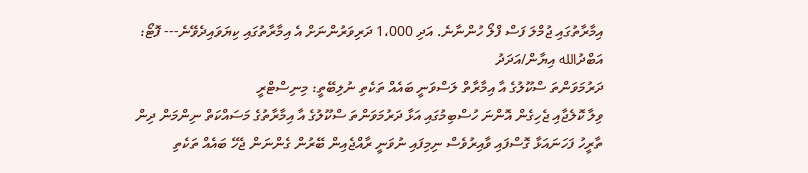އިމާރާތުގައި ޖުމްލަ ފަސް ފްލޯ ހުންނާނެ. އަދި 1،000 ދަރިވަރުންނަށް އެ އިމާރާތުގައި ކިޔަވައިދެވޭނެ--- ފޮޓޯ: އަބްދުالله އިޔާން/އަދަދު
ދަރުމަވަންތަ ސްކޫލުގެ އާ އިމާރާތް ލަސްވަނީ ބައެއް ތަކެތި ނުލިބޭތީ: މިނިސްޓްރީ
ވިލާ ކޮލެޖާއި ޖެހިގެން އޮންނަ ހުސްބިމުގައި އަޅާ ދަރުމަވަންތަ ސްކޫލުގެ އާ އިމާރާތުގެ މަސައްކަތް ނިންމަން ދިން ތާރީހު ފަހަނައަޅާ ގޮސްފައި ވާއިރުވެސް ނިމިފައި ނުވަނީ ރާއްޖެއިން ބޭރުން ގެންނަން ޖެހޭ ބައެއް ތަކެތި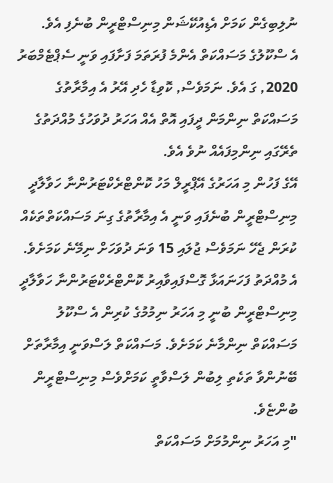ނުލިބިގެން ކަމަށް އެޑިއުކޭޝަން މިނިސްޓްރީން ބުނެފި އެވެ.
އެ ސްކޫލުގެ މަސައްކަތް އެންމެ ފުރަތަމަ ފަށާފައި ވަނީ ސެޕްޓެމްބަރު 2020, ގަ އެވެ. ނަމަވެސް, ކޮވިޑާ ހެދި އޭރު އެ އިމާރާތުގެ މަސައްކަތް ނިންމަން ދީފައި އޮތް އެއް އަހަރު ދުވަހުގެ މުއްދަތުގެ ތެރޭގައި ނިންމިފައެއް ނުވެ އެވެ.
އޭގެ ފަހުން މި އަހަރުގެ އޭޕްރީލް މަހު ކޮންޓްރެކްޓަރުންނާ ހަވާލާދީ މިނިސްޓްރީން ބުނެފައި ވަނީ އެ އިމާރާތުގެ ގިނަ މަސައްކަތްތަކެއް ކުރަން ޖެހޭ ނަމަވެސް ޖުލައި 15 ވަނަ ދުވަހަށް ނިމޭނެ ކަމަށެވެ.
އެ މުއްދަތު ފަހަނައަޅާ ގޮސްފައިވާއިރު ކޮންޓްރެކްޓަރުންނާ ހަވާލާދީ މިނިސްޓްރީން ބުނީ މި އަހަރު ނިމުމުގެ ކުރިން އެ ސްކޫލު މަސައްކަތް ނިންމާނެ ކަމަށެވެ. މަސައްކަތް ލަސްވަނީ އިމާރާތަށް ބޭނުންވާ ތަކެތި ލިބުން ލަސްވާތީ ކަމަށްވެސް މިނިސްޓްރީން ބުންޏެވެ.
"މި އަހަރު ނިންމުމަށް މަސައްކަތް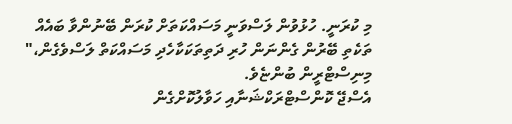މި ކުރަނީ. ހުޅުވުން ލަސްވަނީ މަސައްކަތަށް ކުރަން ބޭނުންވާ ބައެއް ތަކެތި ބޭރުން ގެންނަން ހުރި ދަތިތަކަކާހެދި މަސައްކަތް ލަސްވެގެން،" މިނިސްޓްރީން ބުންޏެވެ.
އެސްޖޭ ކޮންސްޓްރަކްޝަނާއި ހަވާލުކޮށްގެން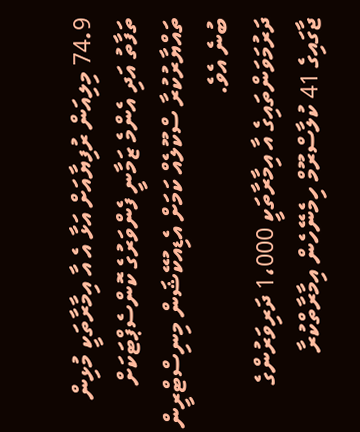74.9 މިލިއަން ރުފިޔާއަށް އަޅާ އެ އާ އިމާރާތަކީ މުޅިން ތަފާތު އަދި އެންމެ ޒަމާނީ ފެންވަރުގެ ކޮންސެޕްޓަކަށް ތައްޔާރުކުރާ ސްކޫލެއް ކަމަށް އެޑިއުކޭޝަން މިނިސްޓްރީން ބުނެ އެވެ.
ދަރުމަވަންތައިގެ އާ އިމާރާތަކީ 1،000 ދަރިވަރުންގެ ޖާގައިގެ 41 ކުލާސްރޫމް ހިމެނޭހެން އިމާރާތްކުރާ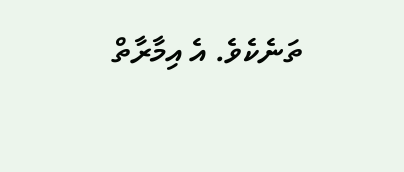ތަނެކެވެ. އެ އިމާރާތް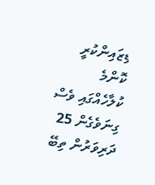ޑިޒައިންކުރީ ކޮންމެ ކުލާހެއްގައި ވެސް ގިނަވެގެން 25 ދަރިވަރުން ތިބޭ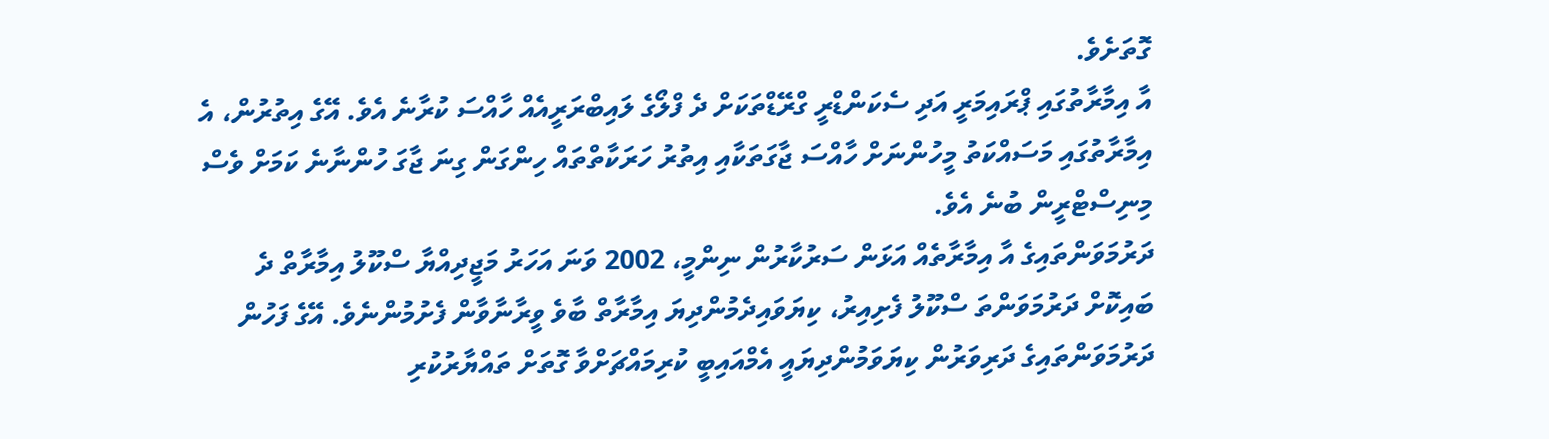ގޮތަށެވެ.
އާ އިމާރާތުގައި ޕްރައިމަރީ އަދި ސެކަންޑްރީ ގްރޭޑްތަކަށް ދެ ފްލޯގެ ލައިބްރަރީއެއް ހާއްސަ ކުރާނެ އެވެ. އޭގެ އިތުރުން، އެ އިމާރާތުގައި މަސައްކަތު މީހުންނަށް ހާއްސަ ޖާގަތަކާއި އިތުރު ހަރަކާތްތައް ހިންގަން ގިނަ ޖާގަ ހުންނާނެ ކަމަށް ވެސް މިނިސްޓްރީން ބުނެ އެވެ.
ދަރުމަވަންތައިގެ އާ އިމާރާތެއް އަޅަން ސަރުކާރުން ނިންމީ، 2002 ވަނަ އަހަރު މަޖީދިއްޔާ ސްކޫލު އިމާރާތް ދެ ބައިކޮށް ދަރުމަވަންތަ ސްކޫލު ފެށިއިރު، ކިޔަވައިދެމުންދިޔަ އިމާރާތް ބާވެ ވީރާނާވާން ފެށުމުންނެވެ. އޭގެ ފަހުން ދަރުމަވަންތައިގެ ދަރިވަރުން ކިޔަވަމުންދިޔައީ އެމްއައިބީ ކުރިމައްޗަށްވާ ގޮތަށް ތައްޔާރުކުރި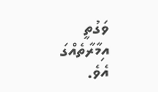ވަގުތީ އިމާރާތެއްގަ އެވެ.